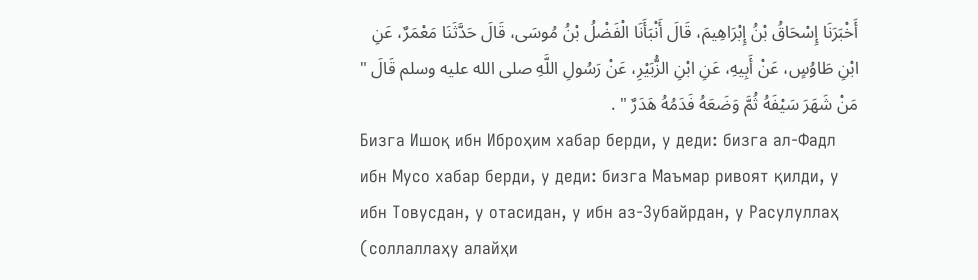أَخْبَرَنَا إِسْحَاقُ بْنُ إِبْرَاهِيمَ، قَالَ أَنْبَأَنَا الْفَضْلُ بْنُ مُوسَى، قَالَ حَدَّثَنَا مَعْمَرٌ، عَنِ ابْنِ طَاوُسٍ، عَنْ أَبِيهِ، عَنِ ابْنِ الزُّبَيْرِ، عَنْ رَسُولِ اللَّهِ صلى الله عليه وسلم قَالَ " مَنْ شَهَرَ سَيْفَهُ ثُمَّ وَضَعَهُ فَدَمُهُ هَدَرٌ " .
Бизга Ишоқ ибн Иброҳим хабар берди, у деди: бизга ал-Фадл ибн Мусо хабар берди, у деди: бизга Маъмар ривоят қилди, у ибн Товусдан, у отасидан, у ибн аз-Зубайрдан, у Расулуллаҳ (соллаллаҳу алайҳи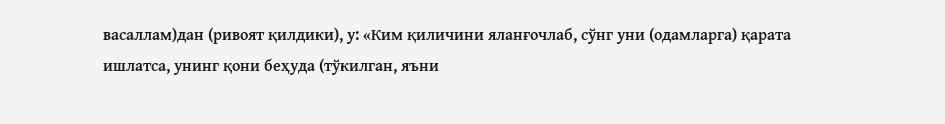васаллам)дан (ривоят қилдики), у: «Ким қиличини яланғочлаб, сўнг уни (одамларга) қарата ишлатса, унинг қони беҳуда (тўкилган, яъни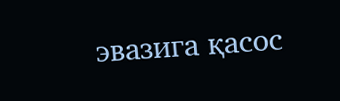эвазига қасос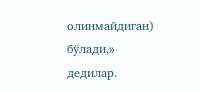олинмайдиган) бўлади,» дедилар.